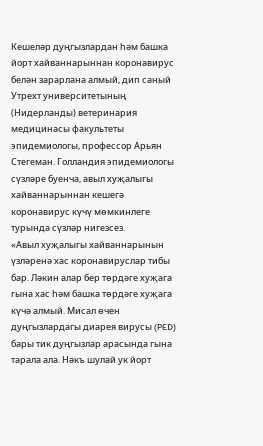Кешеләр дуңгызлардан һәм башка йорт хайваннарыннан коронавирус белән зарарлана алмый, дип саный Утрехт университетының (Нидерланды) ветеринария медицинасы факультеты эпидемиологы, профессор Арьян Стегеман. Голландия эпидемиологы сүзләре буенча, авыл хуҗалыгы хайваннарыннан кешегә коронавирус күчү мөмкинлеге турында сүзләр нигезсез.
«Авыл хуҗалыгы хайваннарынын үзләренә хас коронавируслар тибы бар. Ләкин алар бер төрдәге хуҗага гына хас һәм башка төрдәге хуҗага күчә алмый. Мисал өчен дуңгызлардагы диарея вирусы (PED) бары тик дуңгызлар арасында гына тарала ала. Нәкъ шулай ук йорт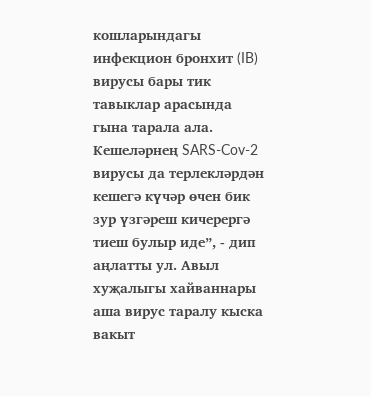кошларындагы инфекцион бронхит (IB) вирусы бары тик тавыклар арасында гына тарала ала. Кешеләрнең SARS-Cov-2 вирусы да терлекләрдән кешегә күчәр өчен бик зур үзгәреш кичерергә тиеш булыр иде”, - дип аңлатты ул. Авыл хуҗалыгы хайваннары аша вирус таралу кыска вакыт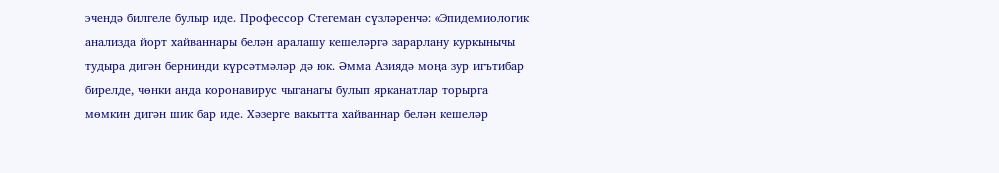эчендә билгеле булыр иде. Профессор Стегеман сүзләренчә: «Эпидемиологик анализда йорт хайваннары белән аралашу кешеләргә зарарлану куркынычы тудыра дигән бернинди күрсәтмәләр дә юк. Әмма Азиядә моңа зур игътибар бирелде, чөнки анда коронавирус чыганагы булып ярканатлар торырга мөмкин дигән шик бар иде. Хәзерге вакытта хайваннар белән кешеләр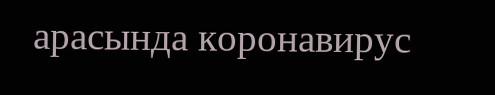арасында коронавирус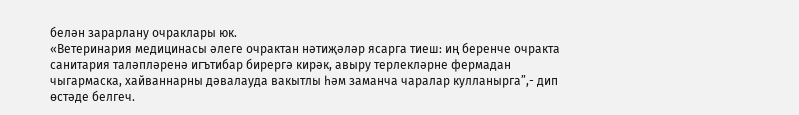белән зарарлану очраклары юк.
«Ветеринария медицинасы әлеге очрактан нәтиҗәләр ясарга тиеш: иң беренче очракта санитария таләпләренә игътибар бирергә кирәк, авыру терлекләрне фермадан чыгармаска, хайваннарны дәвалауда вакытлы һәм заманча чаралар кулланырга”,- дип өстәде белгеч.